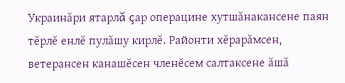Украинăри ятарлă çар операцине хутшăнакансене паян тĕрлĕ енлĕ пулăшу кирлĕ. Районти хĕрарăмсен, ветерансен канашĕсен членĕсем салтаксене ăшă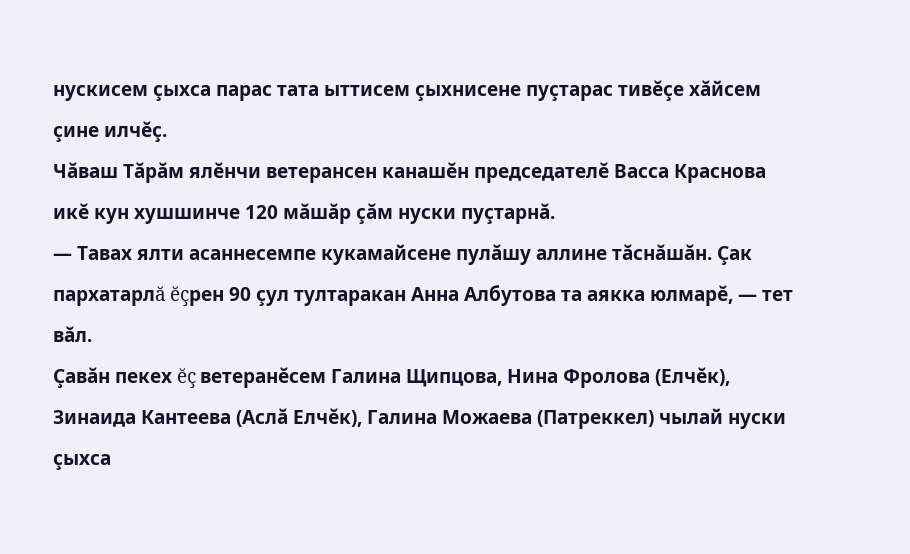нускисем çыхса парас тата ыттисем çыхнисене пуçтарас тивĕçе хăйсем çине илчĕç.
Чăваш Тăрăм ялĕнчи ветерансен канашĕн председателĕ Васса Краснова икĕ кун хушшинче 120 мăшăр çăм нуски пуçтарнă.
— Тавах ялти асаннесемпе кукамайсене пулăшу аллине тăснăшăн. Çак пархатарлă ĕçрен 90 çул тултаракан Анна Албутова та аякка юлмарĕ, — тет вăл.
Çавăн пекех ĕç ветеранĕсем Галина Щипцова, Нина Фролова (Елчĕк), Зинаида Кантеева (Аслă Елчĕк), Галина Можаева (Патреккел) чылай нуски çыхса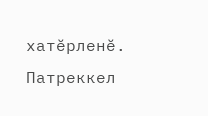хатĕрленĕ.
Патреккел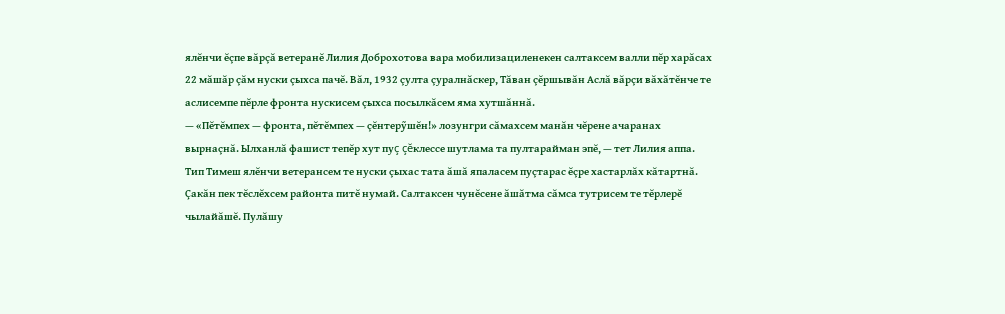ялĕнчи ĕçпе вăрçă ветеранĕ Лилия Доброхотова вара мобилизациленекен салтаксем валли пĕр харăсах 22 мăшăр çăм нуски çыхса пачĕ. Вăл, 1932 çулта çуралнăскер, Тăван çĕршывăн Аслă вăрçи вăхăтĕнче те аслисемпе пĕрле фронта нускисем çыхса посылкăсем яма хутшăннă.
— «Пĕтĕмпех — фронта, пĕтĕмпех — çĕнтерỹшĕн!» лозунгри сăмахсем манăн чĕрене ачаранах вырнаçнă. Ылханлă фашист тепĕр хут пуç çĕклессе шутлама та пултарайман эпĕ, — тет Лилия аппа.
Тип Тимеш ялĕнчи ветерансем те нуски çыхас тата ăшă япаласем пуçтарас ĕçре хастарлăх кăтартнă.
Çакăн пек тĕслĕхсем районта питĕ нумай. Салтаксен чунĕсене ăшăтма сăмса тутрисем те тĕрлерĕ чылайăшĕ. Пулăшу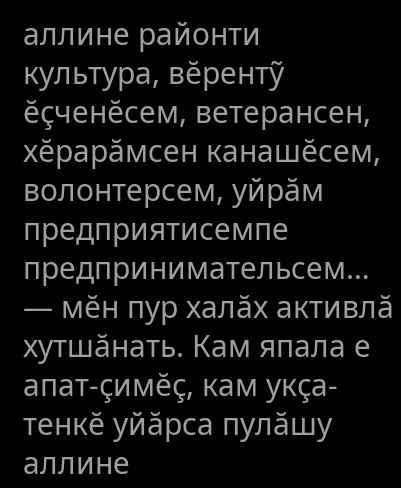аллине районти культура, вĕрентỹ ĕçченĕсем, ветерансен, хĕрарăмсен канашĕсем, волонтерсем, уйрăм предприятисемпе предпринимательсем… — мĕн пур халăх активлă хутшăнать. Кам япала е апат-çимĕç, кам укçа-тенкĕ уйăрса пулăшу аллине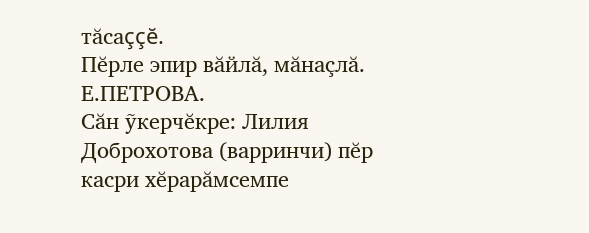тăсаççĕ.
Пĕрле эпир вăйлă, мăнаçлă.
Е.ПЕТРОВА.
Сăн ỹкерчĕкре: Лилия Доброхотова (варринчи) пĕр касри хĕрарăмсемпе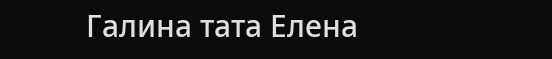Галина тата Елена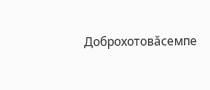Доброхотовăсемпе